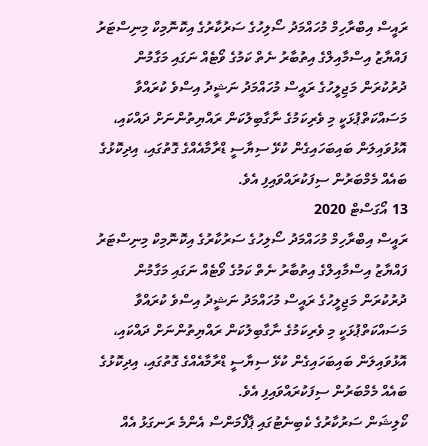ރައީސް އިބްރާހިމް މުހައްމަދު ސޯލިހުގެ ސަރުކާރުގެ އިކޮނޮމިކް މިނިސްޓަރު ފައްޔާޒު އިސްމާއިލްގެ އިތުބާރު ނެތް ކަމުގެ ވޯޓެއް ނަގައި މަގާމުން ދުރުކުރަން މަޖިލީހުގެ ރައީސް މުހައްމަދު ނަޝީދު އިސްވެ ކުރައްވާ މަސައްކަތްޕުޅަކީ މި ވެރިކަމުގެ ނާގާބިލުކަން ރައްޔިތުންނަށް ދައްކައި، އޮޅުވައިލަން ބައިބަހައިގެން ކުޅޭ ސިޔާސީ ޑްރާމާއެއްގެ ގޮތުގައި، އިދިކޮޅުގެ ބައެއް މެމްބަރުން ސިފަކުރައްވައިފި އެވެ.
13 އޯގަސްޓް 2020
ރައީސް އިބްރާހިމް މުހައްމަދު ސޯލިހުގެ ސަރުކާރުގެ އިކޮނޮމިކް މިނިސްޓަރު ފައްޔާޒު އިސްމާއިލްގެ އިތުބާރު ނެތް ކަމުގެ ވޯޓެއް ނަގައި މަގާމުން ދުރުކުރަން މަޖިލީހުގެ ރައީސް މުހައްމަދު ނަޝީދު އިސްވެ ކުރައްވާ މަސައްކަތްޕުޅަކީ މި ވެރިކަމުގެ ނާގާބިލުކަން ރައްޔިތުންނަށް ދައްކައި، އޮޅުވައިލަން ބައިބަހައިގެން ކުޅޭ ސިޔާސީ ޑްރާމާއެއްގެ ގޮތުގައި، އިދިކޮޅުގެ ބައެއް މެމްބަރުން ސިފަކުރައްވައިފި އެވެ.
ކޯލިޝަން ސަރުކާރުގެ ކެބިނެޓުގައި ޕާފޯމަންސް އެންމެ ރަނގަޅު އެއް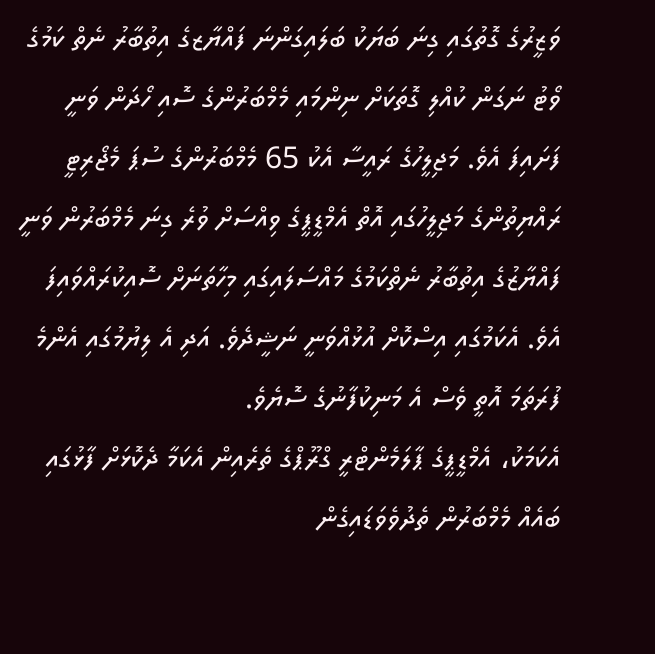ވަޒީރުގެ ގޮތުގައި ގިނަ ބަޔަކު ބަލައިގަންނަ ފައްޔާޒގެ އިތުބާރު ނެތް ކަމުގެ ވޯޓު ނަގަން ކުއްލި ގޮތަކަށް ނިންމައި މެމްބަރުންގެ ސޮއި ހޯދަން ވަނީ ފަށައިފަ އެވެ. މަޖިލީހުގެ ރައީސާ އެކު 65 މެމްބަރުންގެ ސުޕަ މެޖޯރިޓީ ރައްޔިތުންގެ މަޖިލީހުގައި އޮތް އެމްޑީޕީގެ ވިއްސަށް ވުރެ ގިނަ މެމްބަރުން ވަނީ ފައްޔާޒުގެ އިތުބާރު ނެތްކަމުގެ މައްސަލައިގައި މިހާތަނަށް ސޮއިކުރައްވައިފަ އެވެ. އެކަމުގައި އިސްކޮށް އުޅުއްވަނީ ނަޝީދެވެ. އަދި އެ ލިޔުމުގައި އެންމެ ފުރަތަމަ އޮތީ ވެސް އެ މަނިކުފާނުގެ ސޮޔެވެ.
އެކަމަކު، އެމްޑީޕީގެ ޕާލަމެންޓްރީ ގްރޫޕްގެ ތެރެއިން އެކަމާ ދެކޮޅަށް ފާޅުގައި ބައެއް މެމްބަރުން ތެދުވެވަޑައިގެން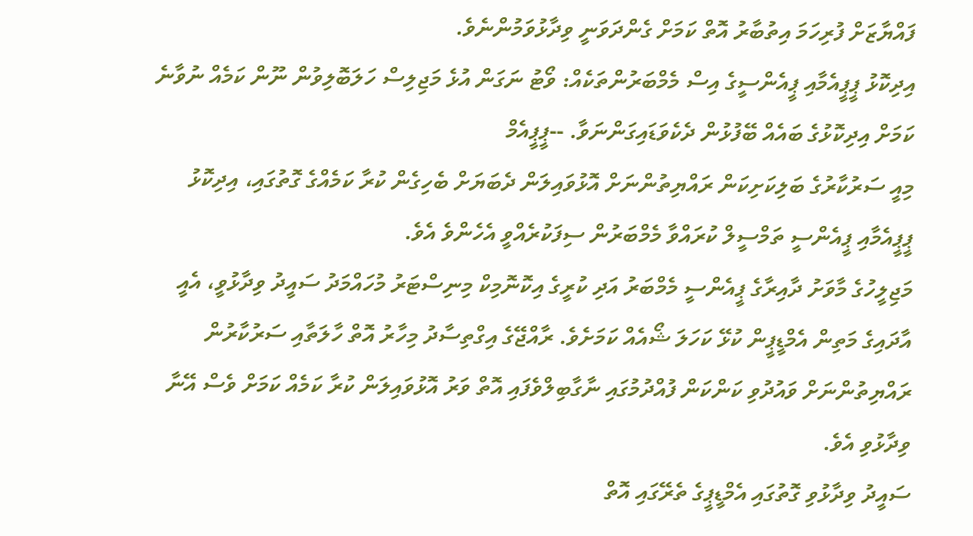ފައްޔާޒަށް ފުރިހަމަ އިތުބާރު އޮތް ކަމަށް ގެންދަވަނީ ވިދާޅުވަމުންނެވެ.
އިދިކޮޅު ޕީޕީއެމާއި ޕީއެންސީގެ އިސް މެމްބަރުންތަކެއް: ވޯޓު ނަގަން އުޅެ މަޖިލިސް ހަލަބޮލިވުން ނޫން ކަމެއް ނުވާނެ ކަމަށް އިދިކޮޅުގެ ބައެއް ބޭފުޅުން ދެކެވަޑައިގަންނަވާ. --ޕީޕީއެމް
މިއީ ސަރުކާރުގެ ބަލިކަށިކަން ރައްޔިތުންނަށް އޮޅުވައިލަން ދެބަޔަށް ބެހިގެން ކުރާ ކަމެއްގެ ގޮތުގައި، އިދިކޮޅު ޕީޕީއެމާއި ޕީއެންސީ ތަމްސީލް ކުރައްވާ މެމްބަރުން ސިފަކުރެއްވީ އެހެންވެ އެވެ.
މަޖިލީހުގެ މާވަށު ދާއިރާގެ ޕީއެންސީ މެމްބަރު އަދި ކުރީގެ އިކޮނޮމިކް މިނިސްޓަރު މުހައްމަދު ސައީދު ވިދާޅުވީ، އެއީ އާދައިގެ މަތިން އެމްޑީޕީން ކުޅޭ ކަހަލަ ޝޯއެއް ކަމަށެވެ. ރާއްޖޭގެ އިގްތިސާދު މިހާރު އޮތް ހާލަތާއި ސަރުކާރުން ރައްޔިތުންނަށް ވައުދުވި ކަންކަން ފުއްދުމުގައި ނާގާބިލްވެފައި އޮތް ވަރު އޮޅުވައިލަން ކުރާ ކަމެއް ކަމަށް ވެސް އޭނާ ވިދާޅުވި އެވެ.
ސައީދު ވިދާޅުވި ގޮތުގައި އެމްޑީޕީގެ ތެރޭގައި އޮތް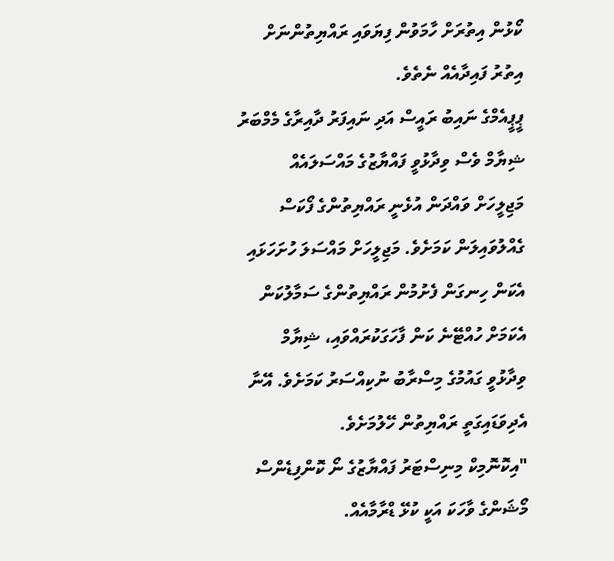ކޯޅުން އިތުރަށް ހާމަވުން ފިޔަވައި ރައްޔިތުންނަށް އިތުރު ފައިދާއެއް ނެތެވެ.
ޕީޕީއެމްގެ ނައިބު ރައީސް އަދި ނައިފަރު ދާއިރާގެ މެމްބަރު ޝިޔާމް ވެސް ވިދާޅުވީ ފައްޔާޒުގެ މައްސަލައެއް މަޖިލީހަށް ވައްދަން އުޅެނީ ރައްޔިތުންގެ ފޯކަސް ގެއްލުވައިލަން ކަމަށެވެ. މަޖިލީހަށް މައްސަލަ ހުށަހަޅައި އެކަން ހިނގަން ފެށުމުން ރައްޔިތުންގެ ސަމާލުކަން އެކަމަށް ހުއްޓޭނެ ކަން ފާހަގަކުރައްވައި، ޝިޔާމް ވިދާޅުވީ ގައުމުގެ މިސްރާބު ނުކިއްސަރު ކަމަށެވެ. އޭނާ އެދިވަޑައިގަތީ ރައްޔިތުން ހޭލުމަށެވެ.
"އިކޮނޮމިކް މިނިސްޓަރު ފައްޔާޒުގެ ނޯ ކޮންފިޑެންސް މޯޝަންގެ ވާހަކަ އަކީ ކުޅޭ ޑްރާމާއެއް.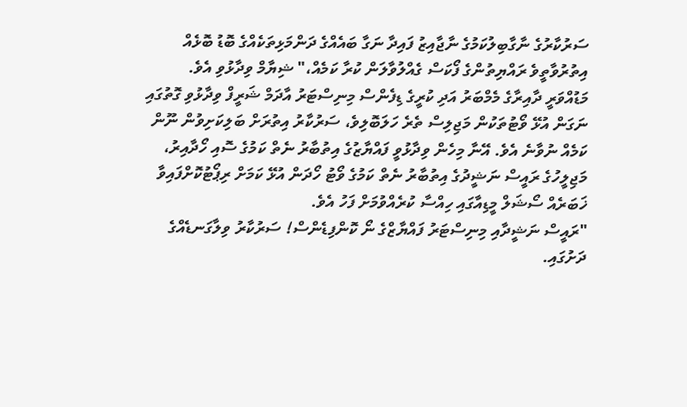ސަރުކާރުގެ ނާގާބިލުކަމުގެ ނާޖާއިޒު ފައިދާ ނަގާ ބައެއްގެ ދަންމަޅިތަކެއްގެ ބޮޑު ބޮޅެއް އިތުރުވާތީވެ ރައްޔިތުންގެ ފޯކަސް ގެއްލުވާލަން ކުރާ ކަމެއް،" ޝިޔާމް ވިދާޅުވި އެވެ.
މަޑުއްވަރީ ދާއިރާގެ މެމްބަރު އަދި ކުރީގެ ޑިފެންސް މިނިސްޓަރު އާދަމް ޝަރީފް ވިދާޅުވި ގޮތުގައި ނަގަން އުޅޭ ވޯޓުތަކުން މަޖިލިސް ތެރެ ހަލަބޮލިވެ، ސަރުކާރު އިތުރަށް ބަލިކަށިވުން ނޫން ކަމެއް ނުވާނެ އެވެ. އޭނާ މިހެން ވިދާޅުވީ ފައްޔާޒުގެ އިތުބާރު ނެތް ކަމުގެ ސޮއި ހޯދާއިރު، މަޖިލީހުގެ ރައީސް ނަޝީދުގެ އިތުބާރު ނެތް ކަމުގެ ވޯޓު ހޯދަން އުޅޭ ކަމަށް ރިޕޯޓުކޮށްފައިވާ ޚަބަރެއް ސޯޝަލް މީޑިއާގައި ހިއްސާ ކުރެއްވުމަށް ފަހު އެވެ.
"ރައީސް ނަޝީދާއި މިނިސްޓަރު ފައްޔާޒްގެ ނޯ ކޮންފިޑެންސް! ސަރުކާރު ވިލާގަނޑެއްގެ ދަށުގައި.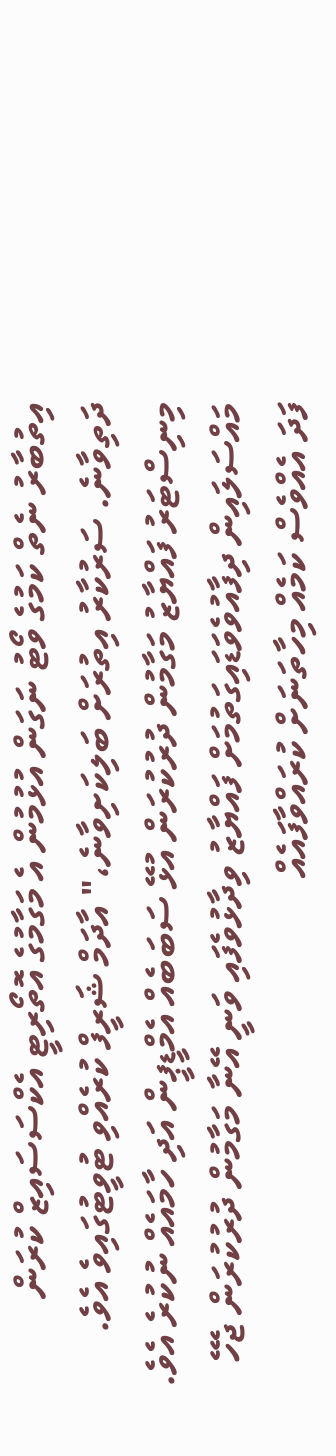އިތުބާރު ނެތް ކަމުގެ ވޯޓު ނަގަން އުޅުމުން އެ މަގާމުގެ އޮތޯރިޓީ އެކްސަސައިޒް ކުރަން ދަތިވާނެ. ސަރުކާރު އިތުރަށް ބަލިކަށިވާނެ،" އާދަމް ޝަރީފް ކުރެއްވި ޓުވީޓުގައިވެ އެވެ.
މިނިސްޓަރު ފައްޔާޒު މަގާމުން ދުރުކުރަން އުޅޭ ސަބަބެއް އެމްޑީޕީން އަދި ހާމައެއް ނުކުރެ އެވެ. މައްސަލައިން ދިފާއުވެވަޑައިގަތުމަށް ފައްޔާޒު ވިދާޅުވެފައި ވަނީ އޭނާ މަގާމުން ދުރުކުރަން ޖެހޭ ފަދަ އެއްވެސް ކަމެއް މިހާތަނަށް ކުރައްވާފައެއް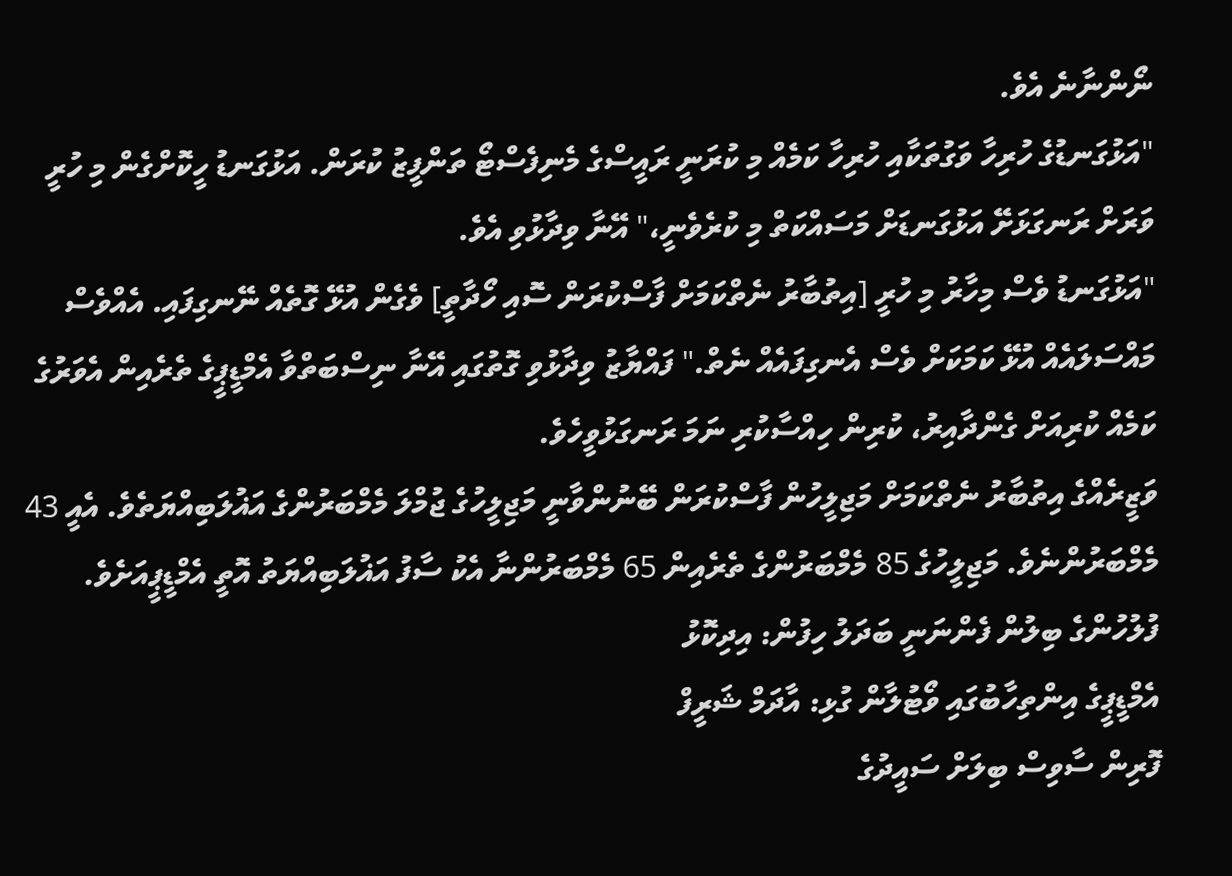ނޯންނާނެ އެވެ.
"އަޅުގަނޑުގެ ހުރިހާ ވަގުތަކާއި ހުރިހާ ކަމެއް މި ކުރަނީ ރައީސްގެ މެނިފެސްޓޯ ތަންފީޒު ކުރަން. އަޅުގަނޑު ހީކޮށްގެން މި ހުރީ ވަރަށް ރަނގަޅަށޭ އަޅުގަނޑަށް މަސައްކަތް މި ކުރެވެނީ،" އޭނާ ވިދާޅުވި އެވެ.
"އަޅުގަނޑު ވެސް މިހާރު މި ހުރީ [އިތުބާރު ނެތްކަމަށް ފާސްކުރަން ސޮއި ހޯދާތީ] ވެގެން އުޅޭ ގޮތެއް ނޭނގިފައި. އެއްވެސް މައްސަލައެއް އުޅޭ ކަމަކަށް ވެސް އެނގިފައެއް ނެތް." ފައްޔާޒު ވިދާޅުވި ގޮތުގައި އޭނާ ނިސްބަތްވާ އެމްޑީޕީގެ ތެރެއިން އެވަރުގެ ކަމެއް ކުރިއަށް ގެންދާއިރު، ކުރިން ހިއްސާކުރި ނަމަ ރަނގަޅުވީހެވެ.
ވަޒީރެއްގެ އިތުބާރު ނެތްކަމަށް މަޖިލީހުން ފާސްކުރަން ބޭނުންވާނީ މަޖިލީހުގެ ޖުމްލަ މެމްބަރުންގެ އަޣުލަބިއްޔަތެވެ. އެއީ 43 މެމްބަރުންނެވެ. މަޖިލީހުގެ 85 މެމްބަރުންގެ ތެރެއިން 65 މެމްބަރުންނާ އެކު ސާފު އަޣުލަބިއްޔަތު އޮތީ އެމްޑީޕީއަށެވެ.
ފުލުހުންގެ ބިލުން ފެންނަނީ ބަދަލު ހިފުން: އިދިކޮޅު
އެމްޑީޕީގެ އިންތިހާބުގައި ވޯޓުލާން ގުޅި: އާދަމް ޝަރީފް
ފޮރިން ސާވިސް ބިލަށް ސައީދުގެ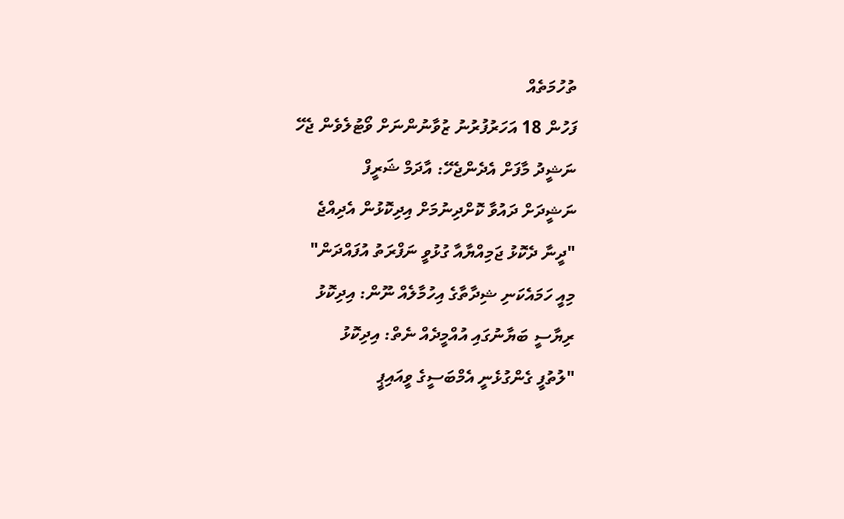ތުހުމަތެއް
ފަހުން 18 އަހަރުފުރުނު ޒުވާނުންނަށް ވޯޓުލެވެން ޖެހޭ
ނަޝީދު މާފަށް އެދެންޖެހޭ: އާދަމް ޝަރީފް
ނަޝީދަށް ދައުވާ ކޮށްދިނުމަށް އިދިކޮޅުން އެދިއްޖެ
"ދީނާ ދެކޮޅު ޖަމިއްޔާއާ ގުޅުވީ ނަފްރަތު އުފައްދަން"
މިއީ ހަމައެކަނި ޝިދާތާގެ އިހުމާލެއް ނޫން: އިދިކޮޅު
ރިޔާސީ ބަޔާނުގައި އުއްމީދެއް ނެތް: އިދިކޮޅު
"ލުތުފީ ގެންގުޅެނީ އެމްބަސީގެ ވީއައިޕީ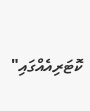ކޮޓަރިއެއްގައި"